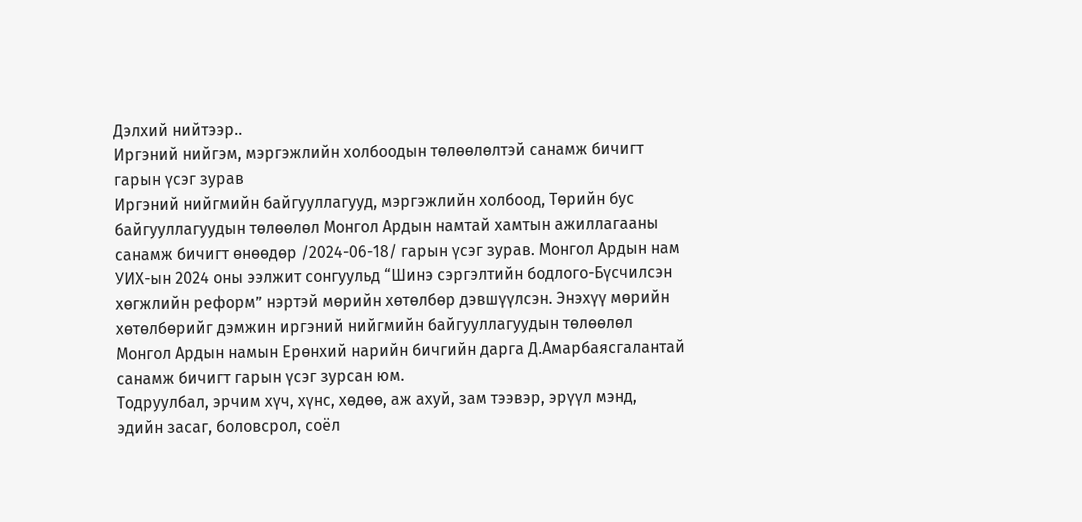Дэлхий нийтээр..
Иргэний нийгэм, мэргэжлийн холбоодын төлөөлөлтэй санамж бичигт гарын үсэг зурав
Иргэний нийгмийн байгууллагууд, мэргэжлийн холбоод, Төрийн бус байгууллагуудын төлөөлөл Монгол Ардын намтай хамтын ажиллагааны санамж бичигт өнөөдөр /2024-06-18/ гарын үсэг зурав. Монгол Ардын нам УИХ-ын 2024 оны ээлжит сонгуульд “Шинэ сэргэлтийн бодлого-Бүсчилсэн хөгжлийн реформ” нэртэй мөрийн хөтөлбөр дэвшүүлсэн. Энэхүү мөрийн хөтөлбөрийг дэмжин иргэний нийгмийн байгууллагуудын төлөөлөл Монгол Ардын намын Ерөнхий нарийн бичгийн дарга Д.Амарбаясгалантай санамж бичигт гарын үсэг зурсан юм.
Тодруулбал, эрчим хүч, хүнс, хөдөө, аж ахуй, зам тээвэр, эрүүл мэнд, эдийн засаг, боловсрол, соёл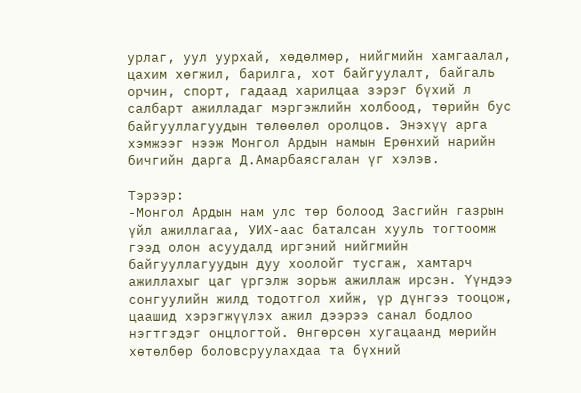урлаг, уул уурхай, хөдөлмөр, нийгмийн хамгаалал, цахим хөгжил, барилга, хот байгуулалт, байгаль орчин, спорт, гадаад харилцаа зэрэг бүхий л салбарт ажилладаг мэргэжлийн холбоод, төрийн бус байгууллагуудын төлөөлөл оролцов. Энэхүү арга хэмжээг нээж Монгол Ардын намын Ерөнхий нарийн бичгийн дарга Д.Амарбаясгалан үг хэлэв.

Тэрээр:
-Монгол Ардын нам улс төр болоод Засгийн газрын үйл ажиллагаа, УИХ-аас баталсан хууль тогтоомж гээд олон асуудалд иргэний нийгмийн байгууллагуудын дуу хоолойг тусгаж, хамтарч ажиллахыг цаг үргэлж зорьж ажиллаж ирсэн. Үүндээ сонгуулийн жилд тодотгол хийж, үр дүнгээ тооцож, цаашид хэрэгжүүлэх ажил дээрээ санал бодлоо нэгтгэдэг онцлогтой. Өнгөрсөн хугацаанд мөрийн хөтөлбөр боловсруулахдаа та бүхний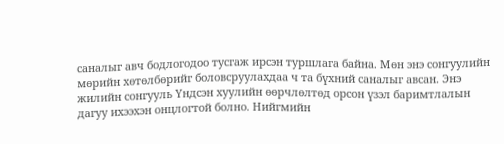саналыг авч бодлогодоо тусгаж ирсэн туршлага байна. Мөн энэ сонгуулийн мөрийн хөтөлбөрийг боловсруулахдаа ч та бүхний саналыг авсан. Энэ жилийн сонгууль Үндсэн хуулийн өөрчлөлтөд орсон үзэл баримтлалын дагуу ихээхэн онцлогтой болно. Нийгмийн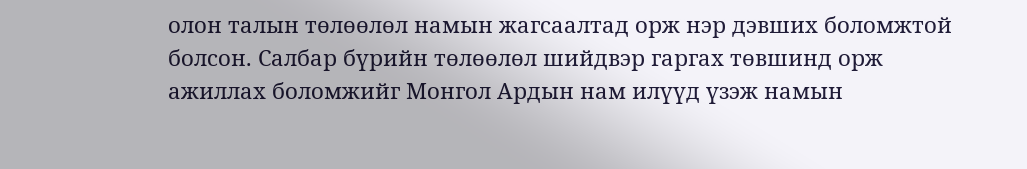олон талын төлөөлөл намын жагсаалтад орж нэр дэвших боломжтой болсон. Салбар бүрийн төлөөлөл шийдвэр гаргах төвшинд орж ажиллах боломжийг Монгол Ардын нам илүүд үзэж намын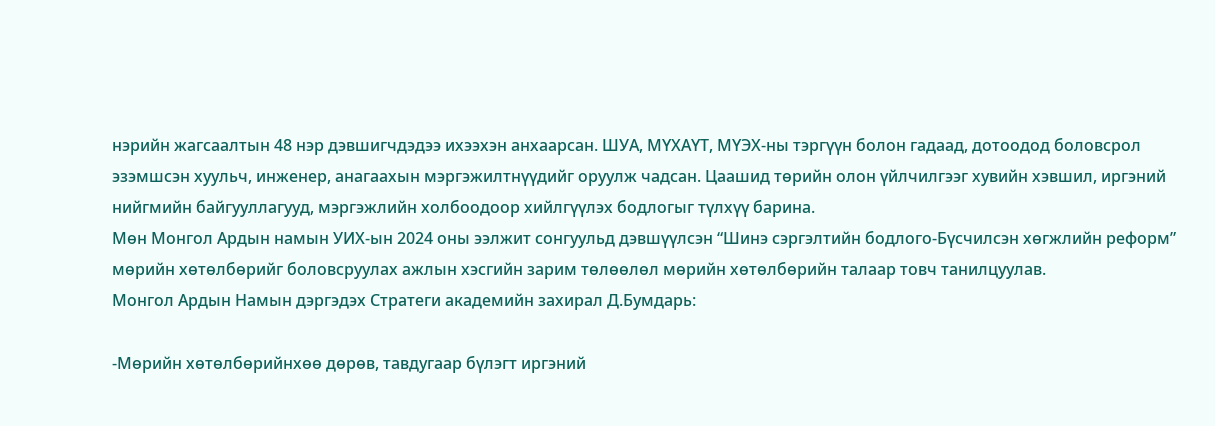нэрийн жагсаалтын 48 нэр дэвшигчдэдээ ихээхэн анхаарсан. ШУА, МҮХАҮТ, МҮЭХ-ны тэргүүн болон гадаад, дотоодод боловсрол эзэмшсэн хуульч, инженер, анагаахын мэргэжилтнүүдийг оруулж чадсан. Цаашид төрийн олон үйлчилгээг хувийн хэвшил, иргэний нийгмийн байгууллагууд, мэргэжлийн холбоодоор хийлгүүлэх бодлогыг түлхүү барина.
Мөн Монгол Ардын намын УИХ-ын 2024 оны ээлжит сонгуульд дэвшүүлсэн “Шинэ сэргэлтийн бодлого-Бүсчилсэн хөгжлийн реформ” мөрийн хөтөлбөрийг боловсруулах ажлын хэсгийн зарим төлөөлөл мөрийн хөтөлбөрийн талаар товч танилцуулав.
Монгол Ардын Намын дэргэдэх Стратеги академийн захирал Д.Бумдарь:

-Мөрийн хөтөлбөрийнхөө дөрөв, тавдугаар бүлэгт иргэний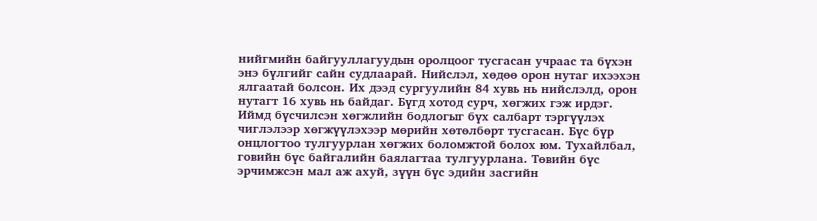нийгмийн байгууллагуудын оролцоог тусгасан учраас та бүхэн энэ бүлгийг сайн судлаарай. Нийслэл, хөдөө орон нутаг ихээхэн ялгаатай болсон. Их дээд сургуулийн 84 хувь нь нийслэлд, орон нутагт 16 хувь нь байдаг. Бүгд хотод сурч, хөгжих гэж ирдэг. Иймд бүсчилсэн хөгжлийн бодлогыг бүх салбарт тэргүүлэх чиглэлээр хөгжүүлэхээр мөрийн хөтөлбөрт тусгасан. Бүс бүр онцлогтоо тулгуурлан хөгжих боломжтой болох юм. Тухайлбал, говийн бүс байгалийн баялагтаа тулгуурлана. Төвийн бүс эрчимжсэн мал аж ахуй, зүүн бүс эдийн засгийн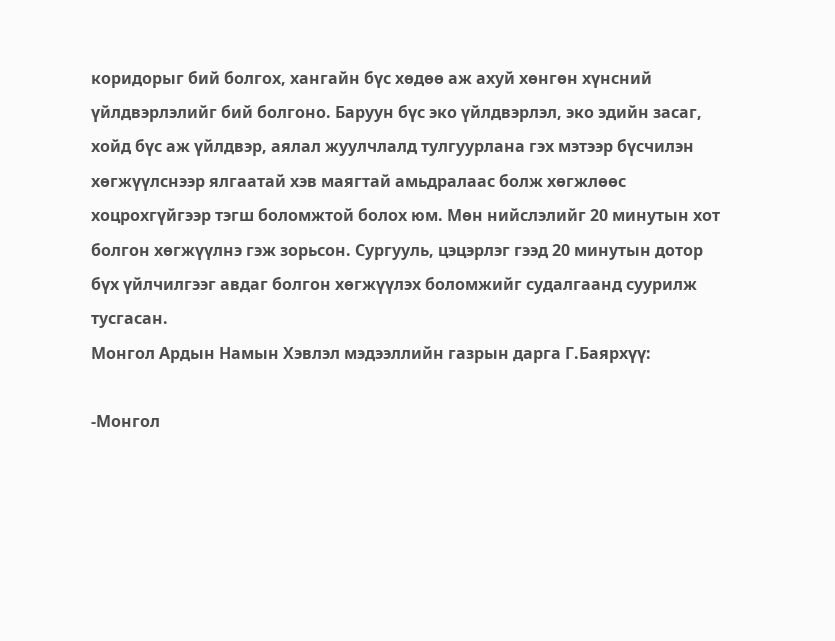коридорыг бий болгох, хангайн бүс хөдөө аж ахуй хөнгөн хүнсний үйлдвэрлэлийг бий болгоно. Баруун бүс эко үйлдвэрлэл, эко эдийн засаг, хойд бүс аж үйлдвэр, аялал жуулчлалд тулгуурлана гэх мэтээр бүсчилэн хөгжүүлснээр ялгаатай хэв маягтай амьдралаас болж хөгжлөөс хоцрохгүйгээр тэгш боломжтой болох юм. Мөн нийслэлийг 20 минутын хот болгон хөгжүүлнэ гэж зорьсон. Сургууль, цэцэрлэг гээд 20 минутын дотор бүх үйлчилгээг авдаг болгон хөгжүүлэх боломжийг судалгаанд суурилж тусгасан.
Монгол Ардын Намын Хэвлэл мэдээллийн газрын дарга Г.Баярхүү:

-Монгол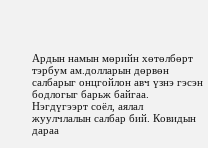Ардын намын мөрийн хөтөлбөрт тэрбум ам.долларын дөрвөн салбарыг онцгойлон авч үзнэ гэсэн бодлогыг барьж байгаа. Нэгдүгээрт соёл, аялал жуулчлалын салбар бий. Ковидын дараа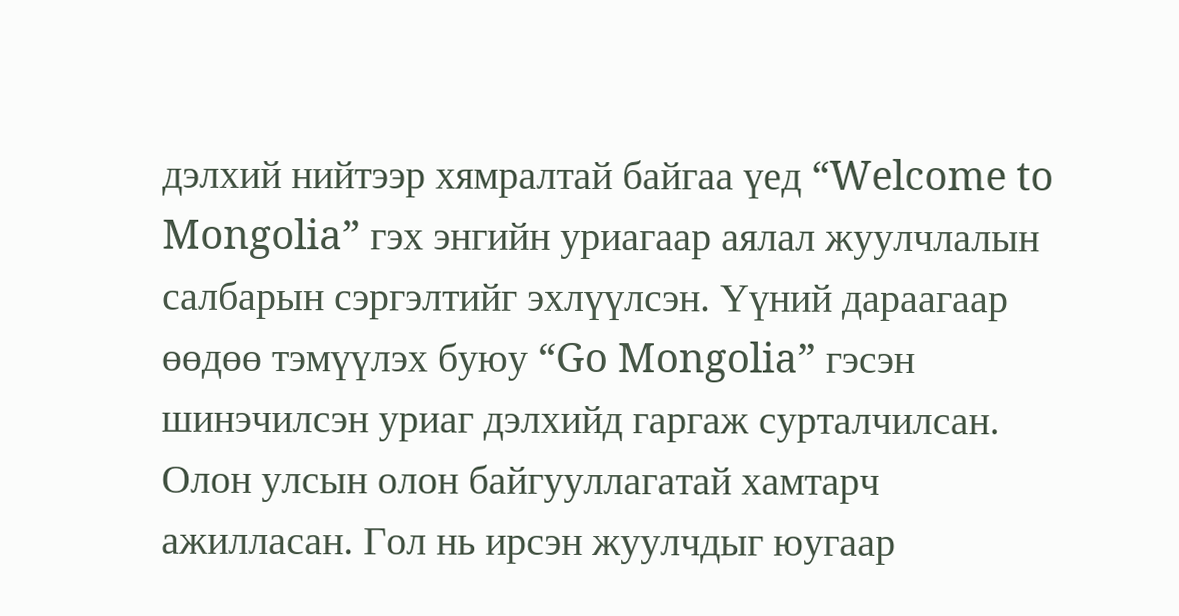дэлхий нийтээр хямралтай байгаа үед “Welcome to Mongolia” гэх энгийн уриагаар аялал жуулчлалын салбарын сэргэлтийг эхлүүлсэн. Үүний дараагаар өөдөө тэмүүлэх буюу “Go Mongolia” гэсэн шинэчилсэн уриаг дэлхийд гаргаж сурталчилсан. Олон улсын олон байгууллагатай хамтарч ажилласан. Гол нь ирсэн жуулчдыг юугаар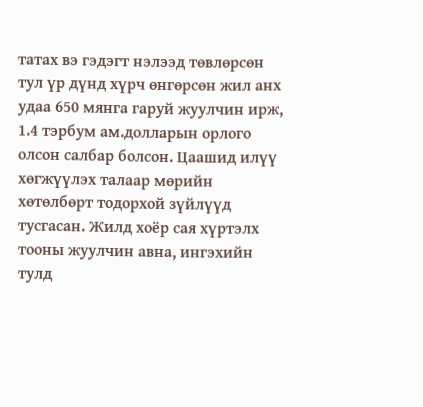татах вэ гэдэгт нэлээд төвлөрсөн тул үр дүнд хүрч өнгөрсөн жил анх удаа 650 мянга гаруй жуулчин ирж, 1.4 тэрбум ам.долларын орлого олсон салбар болсон. Цаашид илүү хөгжүүлэх талаар мөрийн хөтөлбөрт тодорхой зүйлүүд тусгасан. Жилд хоёр сая хүртэлх тооны жуулчин авна, ингэхийн тулд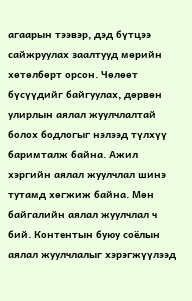агаарын тээвэр, дэд бүтцээ сайжруулах заалтууд мөрийн хөтөлбөрт орсон. Чөлөөт бүсүүдийг байгуулах, дөрвөн улирлын аялал жуулчлалтай болох бодлогыг нэлээд түлхүү баримталж байна. Ажил хэргийн аялал жуулчлал шинэ тутамд хөгжиж байна. Мөн байгалийн аялал жуулчлал ч бий. Контентын буюу соёлын аялал жуулчлалыг хэрэгжүүлээд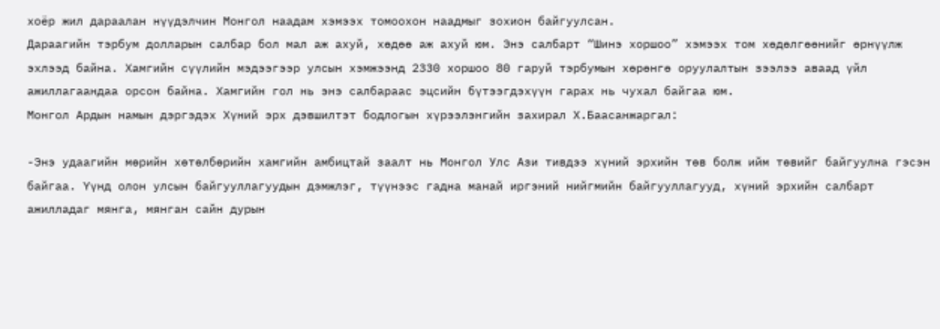хоёр жил дараалан нүүдэлчин Монгол наадам хэмээх томоохон наадмыг зохион байгуулсан.
Дараагийн тэрбум долларын салбар бол мал аж ахуй, хөдөө аж ахуй юм. Энэ салбарт “Шинэ хоршоо” хэмээх том хөдөлгөөнийг өрнүүлж эхлээд байна. Хамгийн сүүлийн мэдээгээр улсын хэмжээнд 2330 хоршоо 80 гаруй тэрбумын хөрөнгө оруулалтын зээлээ аваад үйл ажиллагаандаа орсон байна. Хамгийн гол нь энэ салбараас эцсийн бүтээгдэхүүн гарах нь чухал байгаа юм.
Монгол Ардын намын дэргэдэх Хүний эрх дэвшилтэт бодлогын хүрээлэнгийн захирал Х.Баасанжаргал:

-Энэ удаагийн мөрийн хөтөлбөрийн хамгийн амбицтай заалт нь Монгол Улс Ази тивдээ хүний эрхийн төв болж ийм төвийг байгуулна гэсэн байгаа. Үүнд олон улсын байгууллагуудын дэмжлэг, түүнээс гадна манай иргэний нийгмийн байгууллагууд, хүний эрхийн салбарт ажилладаг мянга, мянган сайн дурын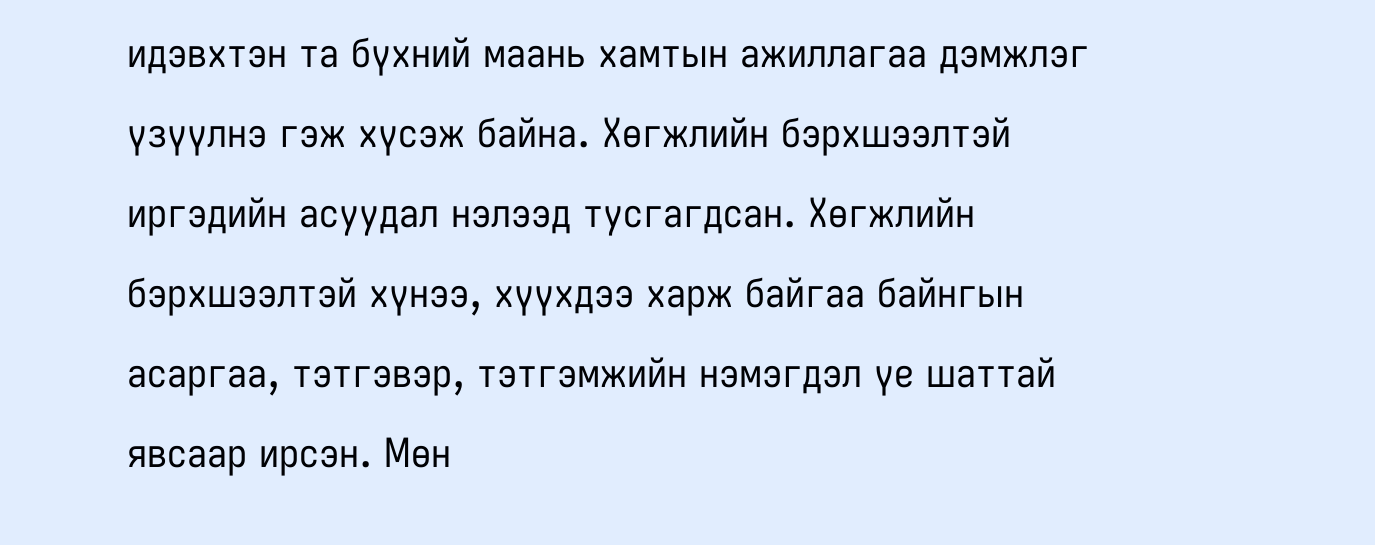идэвхтэн та бүхний маань хамтын ажиллагаа дэмжлэг үзүүлнэ гэж хүсэж байна. Хөгжлийн бэрхшээлтэй иргэдийн асуудал нэлээд тусгагдсан. Хөгжлийн бэрхшээлтэй хүнээ, хүүхдээ харж байгаа байнгын асаргаа, тэтгэвэр, тэтгэмжийн нэмэгдэл үе шаттай явсаар ирсэн. Мөн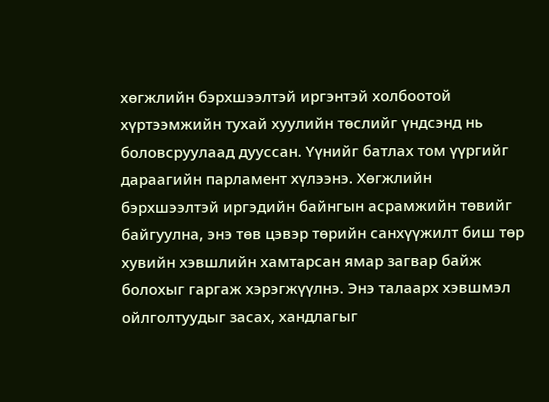хөгжлийн бэрхшээлтэй иргэнтэй холбоотой хүртээмжийн тухай хуулийн төслийг үндсэнд нь боловсруулаад дууссан. Үүнийг батлах том үүргийг дараагийн парламент хүлээнэ. Хөгжлийн бэрхшээлтэй иргэдийн байнгын асрамжийн төвийг байгуулна, энэ төв цэвэр төрийн санхүүжилт биш төр хувийн хэвшлийн хамтарсан ямар загвар байж болохыг гаргаж хэрэгжүүлнэ. Энэ талаарх хэвшмэл ойлголтуудыг засах, хандлагыг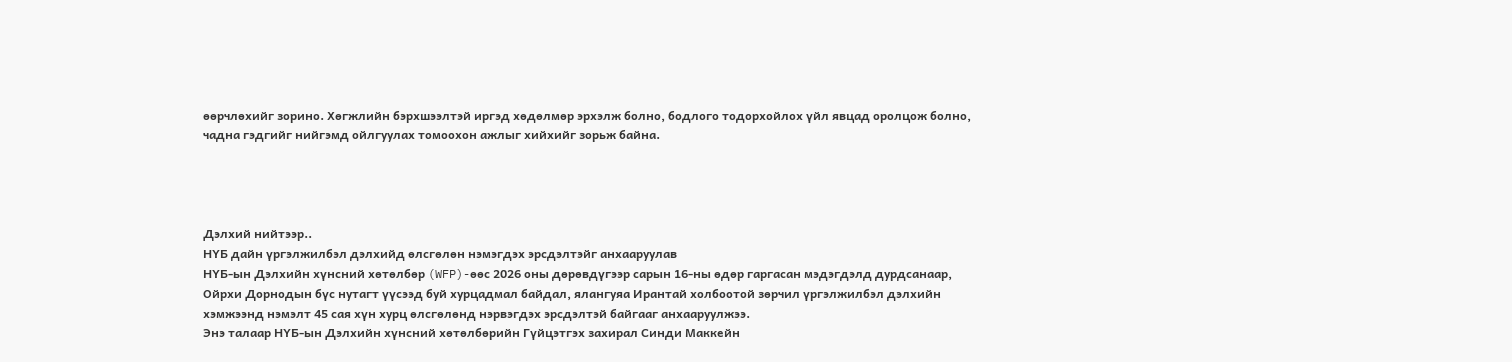өөрчлөхийг зорино. Хөгжлийн бэрхшээлтэй иргэд хөдөлмөр эрхэлж болно, бодлого тодорхойлох үйл явцад оролцож болно, чадна гэдгийг нийгэмд ойлгуулах томоохон ажлыг хийхийг зорьж байна.




Дэлхий нийтээр..
НҮБ дайн үргэлжилбэл дэлхийд өлсгөлөн нэмэгдэх эрсдэлтэйг анхааруулав
НҮБ-ын Дэлхийн хүнсний хөтөлбөр (WFP)-өөс 2026 оны дөрөвдүгээр сарын 16-ны өдөр гаргасан мэдэгдэлд дурдсанаар, Ойрхи Дорнодын бүс нутагт үүсээд буй хурцадмал байдал, ялангуяа Ирантай холбоотой зөрчил үргэлжилбэл дэлхийн хэмжээнд нэмэлт 45 сая хүн хурц өлсгөлөнд нэрвэгдэх эрсдэлтэй байгааг анхааруулжээ.
Энэ талаар НҮБ-ын Дэлхийн хүнсний хөтөлбөрийн Гүйцэтгэх захирал Синди Маккейн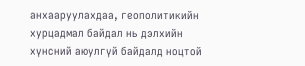анхааруулахдаа, геополитикийн хурцадмал байдал нь дэлхийн хүнсний аюулгүй байдалд ноцтой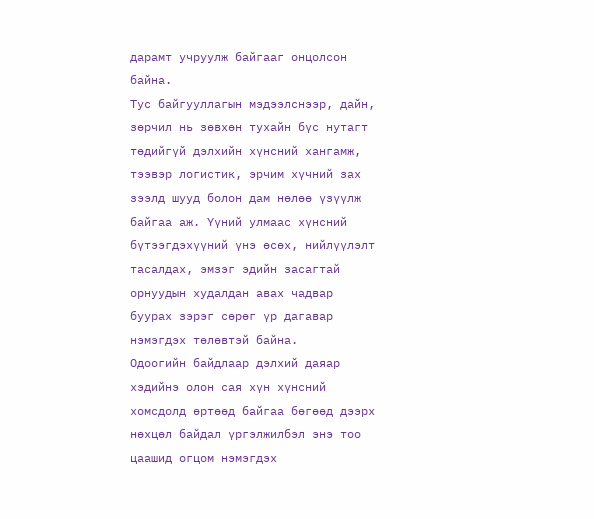дарамт учруулж байгааг онцолсон байна.
Тус байгууллагын мэдээлснээр, дайн, зөрчил нь зөвхөн тухайн бүс нутагт төдийгүй дэлхийн хүнсний хангамж, тээвэр логистик, эрчим хүчний зах зээлд шууд болон дам нөлөө үзүүлж байгаа аж. Үүний улмаас хүнсний бүтээгдэхүүний үнэ өсөх, нийлүүлэлт тасалдах, эмзэг эдийн засагтай орнуудын худалдан авах чадвар буурах зэрэг сөрөг үр дагавар нэмэгдэх төлөвтэй байна.
Одоогийн байдлаар дэлхий даяар хэдийнэ олон сая хүн хүнсний хомсдолд өртөөд байгаа бөгөөд дээрх нөхцөл байдал үргэлжилбэл энэ тоо цаашид огцом нэмэгдэх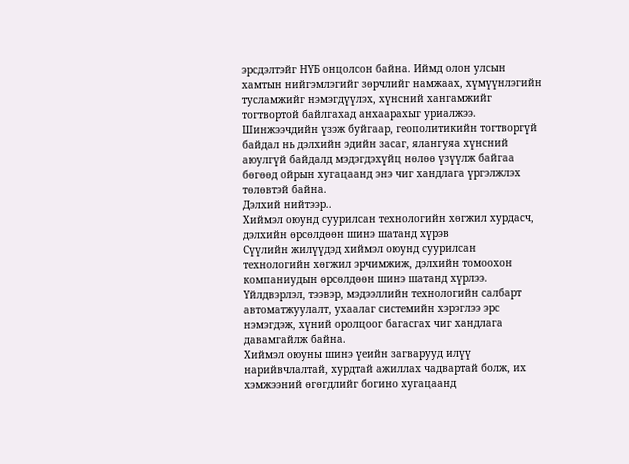эрсдэлтэйг НҮБ онцолсон байна. Иймд олон улсын хамтын нийгэмлэгийг зөрчлийг намжаах, хүмүүнлэгийн тусламжийг нэмэгдүүлэх, хүнсний хангамжийг тогтвортой байлгахад анхаарахыг уриалжээ.
Шинжээчдийн үзэж буйгаар, геополитикийн тогтворгүй байдал нь дэлхийн эдийн засаг, ялангуяа хүнсний аюулгүй байдалд мэдэгдэхүйц нөлөө үзүүлж байгаа бөгөөд ойрын хугацаанд энэ чиг хандлага үргэлжлэх төлөвтэй байна.
Дэлхий нийтээр..
Хиймэл оюунд суурилсан технологийн хөгжил хурдасч, дэлхийн өрсөлдөөн шинэ шатанд хүрэв
Сүүлийн жилүүдэд хиймэл оюунд суурилсан технологийн хөгжил эрчимжиж, дэлхийн томоохон компаниудын өрсөлдөөн шинэ шатанд хүрлээ. Үйлдвэрлэл, тээвэр, мэдээллийн технологийн салбарт автоматжуулалт, ухаалаг системийн хэрэглээ эрс нэмэгдэж, хүний оролцоог багасгах чиг хандлага давамгайлж байна.
Хиймэл оюуны шинэ үеийн загварууд илүү нарийвчлалтай, хурдтай ажиллах чадвартай болж, их хэмжээний өгөгдлийг богино хугацаанд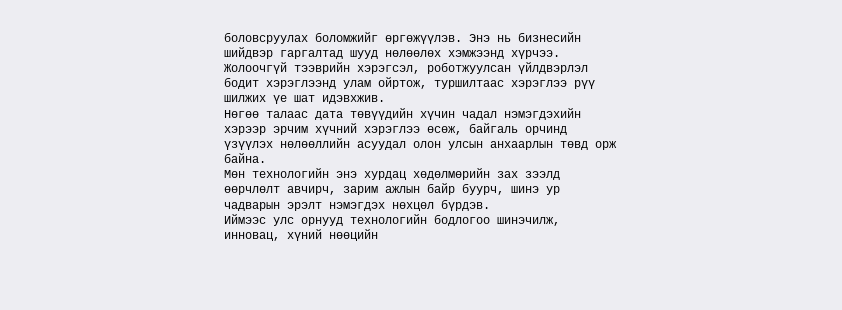боловсруулах боломжийг өргөжүүлэв. Энэ нь бизнесийн шийдвэр гаргалтад шууд нөлөөлөх хэмжээнд хүрчээ. Жолоочгүй тээврийн хэрэгсэл, роботжуулсан үйлдвэрлэл бодит хэрэглээнд улам ойртож, туршилтаас хэрэглээ рүү шилжих үе шат идэвхжив.
Нөгөө талаас дата төвүүдийн хүчин чадал нэмэгдэхийн хэрээр эрчим хүчний хэрэглээ өсөж, байгаль орчинд үзүүлэх нөлөөллийн асуудал олон улсын анхаарлын төвд орж байна.
Мөн технологийн энэ хурдац хөдөлмөрийн зах зээлд өөрчлөлт авчирч, зарим ажлын байр буурч, шинэ ур чадварын эрэлт нэмэгдэх нөхцөл бүрдэв.
Иймээс улс орнууд технологийн бодлогоо шинэчилж, инновац, хүний нөөцийн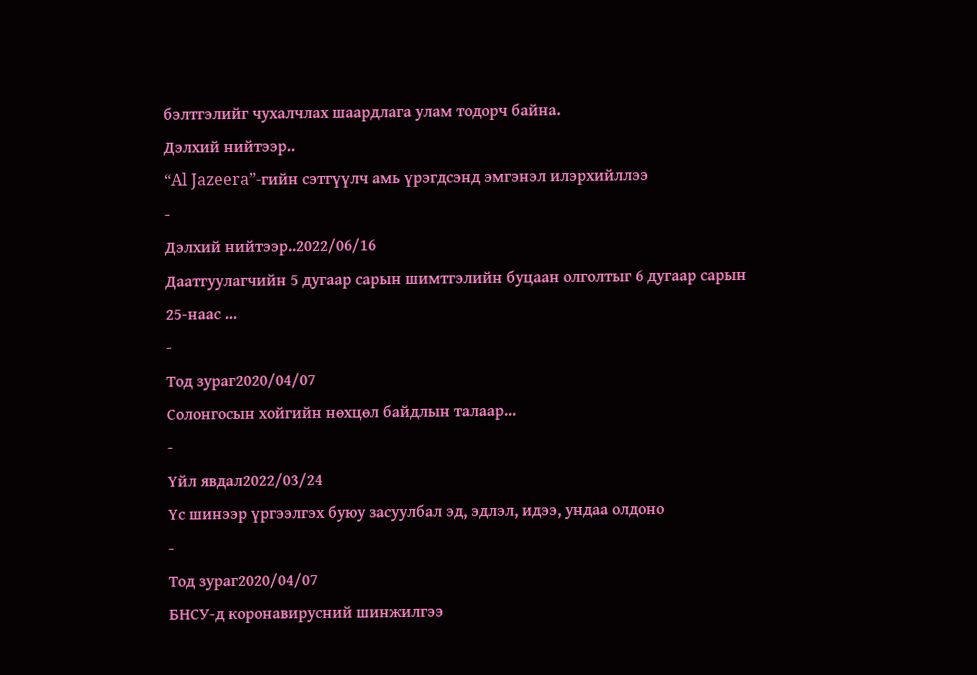бэлтгэлийг чухалчлах шаардлага улам тодорч байна.
Дэлхий нийтээр..
“Al Jazeera”-гийн сэтгүүлч амь үрэгдсэнд эмгэнэл илэрхийллээ
-
Дэлхий нийтээр..2022/06/16
Даатгуулагчийн 5 дугаар сарын шимтгэлийн буцаан олголтыг 6 дугаар сарын 25-наас ...
-
Тод зураг2020/04/07
Солонгосын хойгийн нөхцөл байдлын талаар...
-
Үйл явдал2022/03/24
Үс шинээр үргээлгэх буюу засуулбал эд, эдлэл, идээ, ундаа олдоно
-
Тод зураг2020/04/07
БНСУ-д коронавирусний шинжилгээ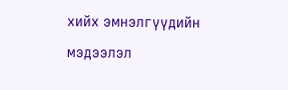хийх эмнэлгүүдийн мэдээлэл